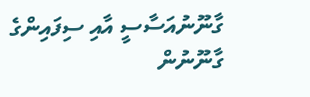ގާނޫނުއަސާސީ އާއި ސިފައިންގެ ގާނޫނުން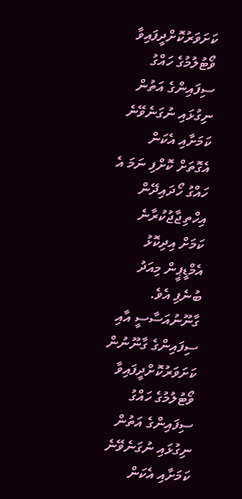ކަށަވަރުކޮށްދީފައިވާ ވޯޓުލުމުގެ ހައްގު ސިފައިންގެ އަތުން ނިގުޅައި ނުގަނެވޭނެ ކަމަށާއި އެކަން އެގޮތަށް ކޮށްފި ނަމަ އެ ހައްގު ހޯދައިދޭން އިހްތިޖާޖުކުރާނެ ކަމަށް އިދިކޮޅު އެމްޑީޕީން މިއަދު ބުނެފި އެވެ.
ގާނޫނުއަސާސީ އާއި ސިފައިންގެ ގާނޫނުން ކަށަވަރުކޮށްދީފައިވާ ވޯޓުލުމުގެ ހައްގު ސިފައިންގެ އަތުން ނިގުޅައި ނުގަނެވޭނެ ކަމަށާއި އެކަން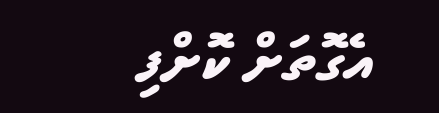އެގޮތަށް ކޮށްފި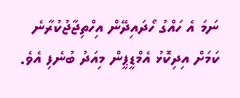ނަމަ އެ ހައްގު ހޯދައިދޭން އިހްތިޖާޖުކުރާނެ ކަމަށް އިދިކޮޅު އެމްޑީޕީން މިއަދު ބުނެފި އެވެ.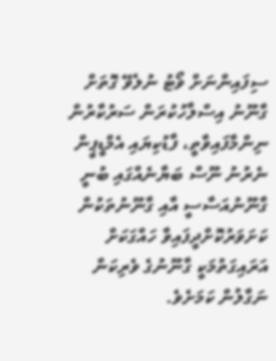ސިފައިންނަށް ވޯޓު ނުލެވޭ ގޮތަށް ގާނޫނު އިސްލާހުކުރަން ސަރުކާރުން ނިންމާފައިވާތީ، ފާޑުކިޔައި އެމްޑީޕީން ނެރުނު ނޫސް ބަޔާނެއްގައި ބުނީ ގާނޫނުއަސާސީ އާއި ގާނޫނުތަކުން ކަށަވަރުކޮށްދީފައިވާ ހައްގަކަށް އަރައިގަތުމަކީ ގާނޫނުގެ ވެރިކަން ނަގާލުން ކަމަށެވެ.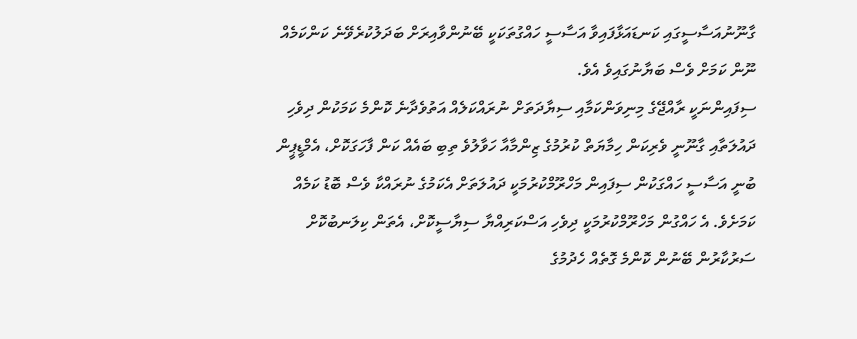ގާނޫނުއަސާސީގައި ކަނޑައަޅާފައިވާ އަސާސީ ހައްގުތަކަކީ ބޭނުންވާއިރަށް ބަދަލުކުރެވޭނެ ކަންކަމެއް ނޫން ކަމަށް ވެސް ބަޔާނުގައިވެ އެވެ.
ސިފައިންނަކީ ރާއްޖޭގެ މިނިވަންކަމާއި ސިޔާދަތަށް ނުރައްކަލެއް އަތުވެދާނެ ކޮންމެ ކަމަކުން ދިވެހި ދައުލަތާއި ގާނޫނީ ވެރިކަން ހިމާޔަތް ކުރުމުގެ ޒިންމާއާ ހަވާލުވެ ތިބި ބައެއް ކަން ފާހަގަކޮށް، އެމްޑީޕީން ބުނީ އަސާސީ ހައްގަކުން ސިފައިން މަހްރޫމްކުރުމަކީ ދައުލަތަށް އެކަމުގެ ނުރައްކާ ވެސް ބޮޑު ކަމެއް ކަމަށެވެ. އެ ހައްގުން މަހްރޫމްކުރުމަކީ ދިވެހި އަސްކަރިއްޔާ ސިޔާސީކޮށް، އެތަން ކިލަނބުކޮށް ސަރުކާރުން ބޭނުން ކޮންމެ ގޮތެއް ހެދުމުގެ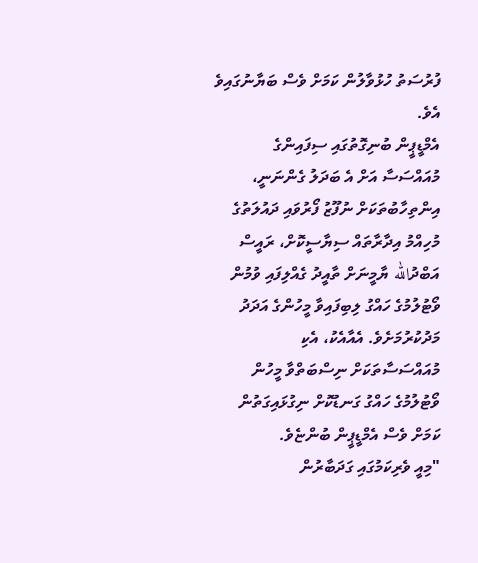ފުރުސަތު ހުޅުވާލުން ކަމަށް ވެސް ބަޔާނުގައިވެ އެވެ.
އެމްޑީޕީން ބުނިގޮތުގައި ސިފައިންގެ މުއައްސަސާ އަށް އެ ބަދަލު ގެންނަނީ، އިންތިހާބުތަކަށް ނުފޫޒު ފޯރުވައި ދައުލަތުގެ މުހިއްމު އިދާރާތައް ސިޔާސީކޮށް، ރައީސް އަބްދުالله ޔާމީނަށް ތާއީދު ގެއްލިފައި ވުމުން ވޯޓުލުމުގެ ހައްގު ލިބިފައިވާ މީހުންގެ އަދަދު މަދުކުރުމަށެވެ. އެއާއެކު، އެކި މުއައްސަސާތަކަށް ނިސްބަތްވާ މީހުން ވޯޓުލުމުގެ ހައްގު ގަނޑުކޮށް ނިގުޅައިގަތުން ކަމަށް ވެސް އެމްޑީޕީން ބުންޏެވެ.
"މިއީ ވެރިކަމުގައި ގަދަބާރުން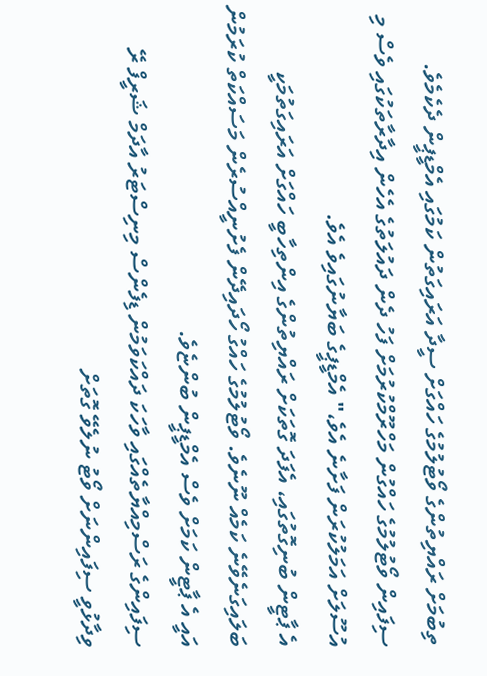ތިބުމަށް ރައްޔިތުންގެ ވޯޓުލުމުގެ ހައްގަށް ސީދާ އަރައިގަތުން ކަމުގައި އެމްޑީޕީން ދެކެމެވެ. ސިފައިން ވޯޓުލުމުގެ ހައްގުން މަހްރޫމްކުރުމަށް ފަހު ދެން ދައުލަތުގެ އެހެން އިދާރާތަކުގައި ވެސް މި އުސޫލަށް އަމަލުކުރަން ފަށާނެ އެވެ،" އެމްޑީޕީގެ ބަޔާނުގައިވެ އެވެ.
އެ ޕާޓީން ބުނިގޮތުގައި، އެފަދަ ގޮތަކަށް ރައްޔިތުންގެ އިންތިހާބީ ހައްގަށް އަރައިގަތުމަކީ ބަލައިގަނެވޭނެ ކަމެއް ނޫނެވެ. ވޯޓުލުމުގެ ހައްގު ހޯދައިދޭން ފެށުނީއްސުރެން މަސައްކަތް ކުރަމުން އައީ އެ ޕާޓީން ކަމަށް ވެސް އެމްޑީޕީން ބުންޏެވެ.
ސިފައިންގެ ރަސްމިއްޔާތެއްގައި ވާހަކަ ދައްކަވަމުން ޑިފެންސް މިނިސްޓަރު އާދަމް ޝަރީފް ރޭ ވިދާޅުވީ ސިފައިންނަށް ވޯޓު ނުލެވޭ ގޮތަށް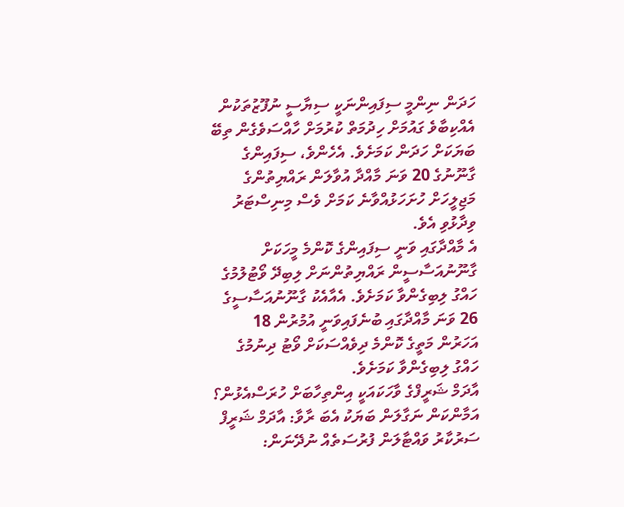ހަދަން ނިންމީ ސިފައިންނަކީ ސިޔާސީ ނުފޫޒުތަކުން އެއްކިބާވެ ގައުމަށް ހިދުމަތް ކުރުމަށް ހާއްސަވެގެން ތިބޭ ބަޔަކަށް ހަދަން ކަމަށެވެ. އެހެންވެ، ސިފައިންގެ ގާނޫނުގެ 20 ވަނަ މާއްދާ އުވާލަން ރައްޔިތުންގެ މަޖިލީހަށް ހުށަހަޅުއްވާނެ ކަމަށް ވެސް މިނިސްޓަރު ވިދާޅުވި އެވެ.
އެ މާއްދާގައި ވަނީ ސިފައިންގެ ކޮންމެ މީހަކަށް ގާނޫނުއަސާސީން ރައްޔިތުންނަށް ލިބިދޭ ވޯޓުލުމުގެ ހައްގު ލިބިގެންވާ ކަމަށެވެ. އެއާއެކު ގާނޫނުއަސާސީގެ 26 ވަނަ މާއްދާގައި ބުނެފައިވަނީ އުމުރުން 18 އަހަރުން މަތީގެ ކޮންމެ ދިވެއްސަކަށް ވޯޓު ދިނުމުގެ ހައްގު ލިބިގެންވާ ކަމަށެވެ.
އާދަމް ޝަރީފްގެ ވާހަކައަކީ އިންތިހާބަށް ހުރަސްއެޅުން؟
އަމާންކަން ނަގާލަން ބަޔަކު އެބަ ރާވާ: އާދަމް ޝަރީފް
ސަރުކާރު ވައްޓާލަން ފުރުސަތެއް ނުދޭނަން: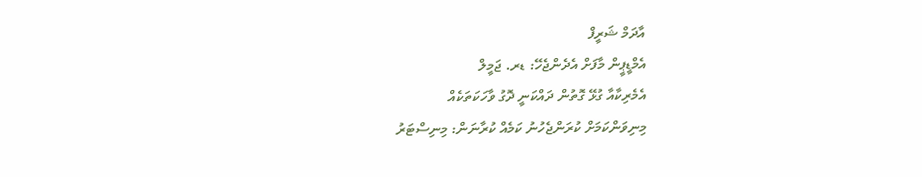އާދަމް ޝަރީފް
އެމްޑީޕީން މާފަށް އެދެންޖެހޭ: ޑރ. ޖަމީލް
އެމެރިކާއާ ގުޅޭ ގޮތުން ދައްކަނީ ދޮގު ވާހަކަތަކެއް
މިނިވަންކަމަށް ކުރަންޖެހުނު ކަމެއް ކުރާނަން: މިނިސްޓަރު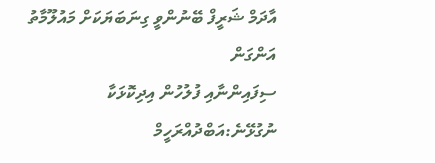އާދަމް ޝަރީފް ބޭނުންވީ ގިނަބަޔަކަށް މައުލޫމާތު އަންގަން
ސިފައިންނާއި ފުލުހުން އިދިކޮޅަކާ ނުގުޅޭނެ:އަބްދުއްރަހީމް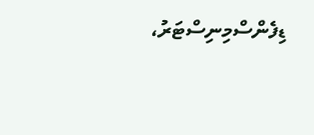ޑިފެންސްމިނިސްޓަރު،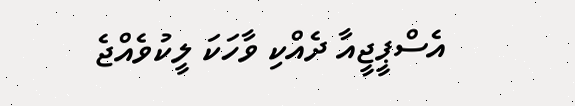އެސްޕީޖީއާ ދެއްކި ވާހަކަ ލީކުވެއްޖެ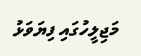މަޖިލީހުގައި ފިޔަވަޅު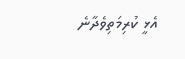އެޅީ ކުރިމަތިވެދާނެ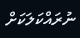ނުރައްކަލަކަށް